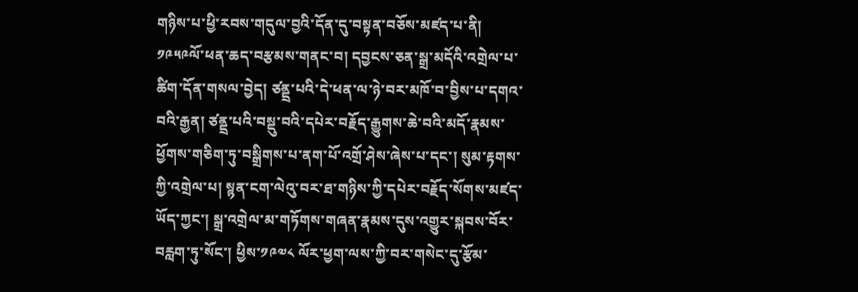གཉིས་པ་ཕྱི་རབས་གདུལ་བྱའི་དོན་དུ་བསྟན་བཅོས་མཛད་པ་ནི། ༡༩༥༩ལོ་ཕན་ཆད་བརྩམས་གནང་བ། དབྱངས་ཅན་སྒྲ་མདོའི་འགྲེལ་པ་ཚིག་དོན་གསལ་བྱེད། ཙནྡྲ་པའི་དེ་ཕན་ལ་ཉེ་བར་མཁོ་བ་བྱིས་པ་དགའ་བའི་རྒྱན། ཙནྡྲ་པའི་བསྡུ་བའི་དཔེར་བརྗོད་རྒྱུགས་ཆེ་བའི་མདོ་རྣམས་ཕྱོགས་གཅིག་ཏུ་བསྒྲིགས་པ་ནག་པོ་འགྲོ་ཤེས་ཞེས་པ་དང་། སུམ་རྟགས་ཀྱི་འགྲེལ་པ། སྙན་ངག་ལེའུ་བར་ཐ་གཉིས་ཀྱི་དཔེར་བརྗོད་སོགས་མཛད་ཡོད་ཀྱང་། སྒྲ་འགྲེལ་མ་གཏོགས་གཞན་རྣམས་དུས་འགྱུར་སྐབས་བོར་བརླག་ཏུ་སོང་། ཕྱིས་༡༩༧༨ ལོར་ཕྱག་ལས་ཀྱི་བར་གསེང་དུ་རྩོམ་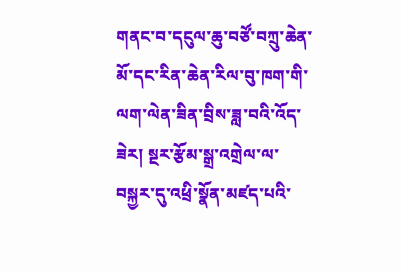གནང་བ་དངུལ་ཆུ་བཙོ་བཀྲུ་ཆེན་མོ་དང་རིན་ཆེན་རིལ་བུ་ཁག་གི་ལག་ལེན་ཟིན་བྲིས་ཟླ་བའི་འོད་ཟེར། སྔར་རྩོམ་སྒྲ་འགྲེལ་ལ་བསྐྱར་དུ་འཕྲི་སྣོན་མཛད་པའི་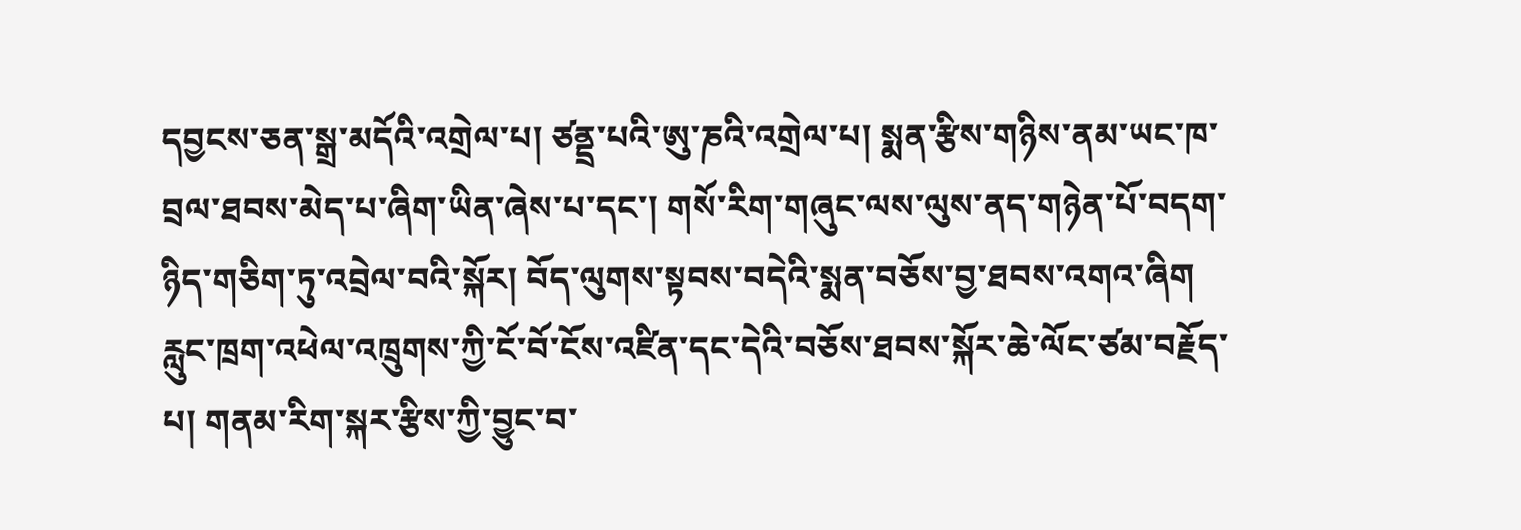དབྱངས་ཅན་སྒྲ་མདོའི་འགྲེལ་པ། ཙནྡྲ་པའི་ཨུ་ཎའི་འགྲེལ་པ། སྨན་རྩིས་གཉིས་ནམ་ཡང་ཁ་བྲལ་ཐབས་མེད་པ་ཞིག་ཡིན་ཞེས་པ་དང་། གསོ་རིག་གཞུང་ལས་ལུས་ནད་གཉེན་པོ་བདག་ཉིད་གཅིག་ཏུ་འབྲེལ་བའི་སྐོར། བོད་ལུགས་སྟབས་བདེའི་སྨན་བཅོས་བྱ་ཐབས་འགའ་ཞིག རླུང་ཁྲག་འཕེལ་འཁྲུགས་ཀྱི་ངོ་བོ་ངོས་འཛིན་དང་དེའི་བཅོས་ཐབས་སྐོར་ཆེ་ལོང་ཙམ་བརྗོད་པ། གནམ་རིག་སྐར་རྩིས་ཀྱི་བྱུང་བ་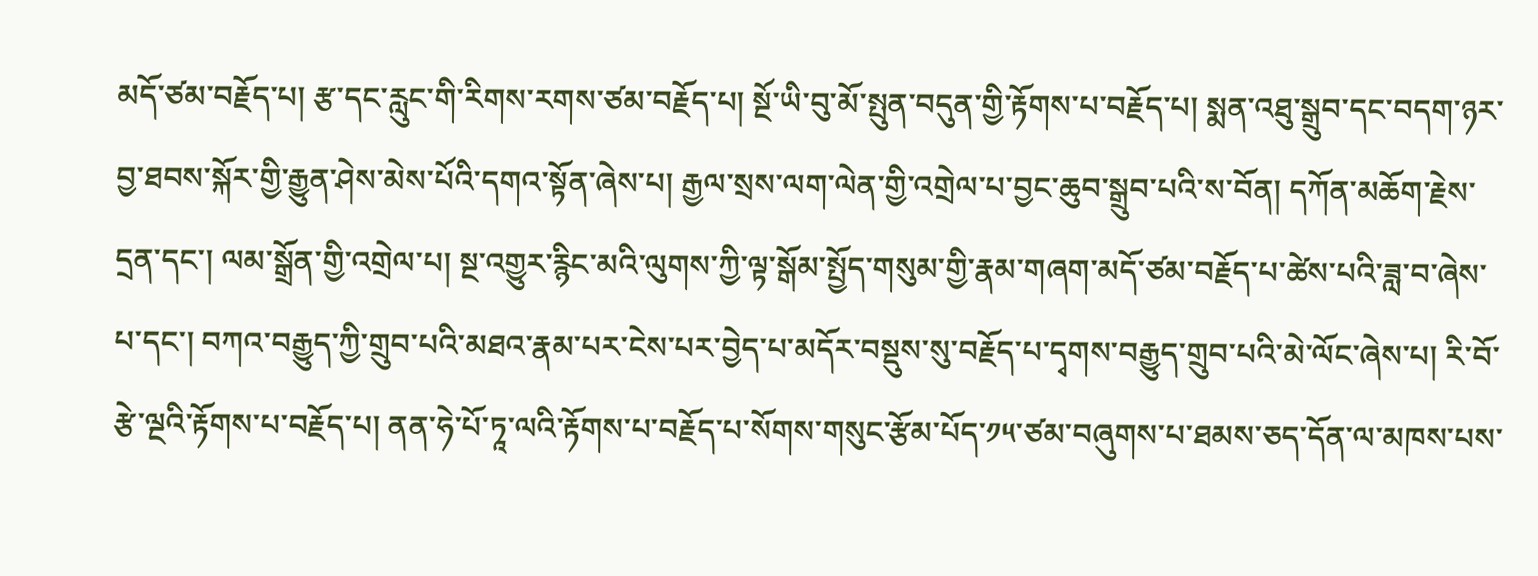མདོ་ཙམ་བརྗོད་པ། རྩ་དང་རླུང་གི་རིགས་རགས་ཙམ་བརྗོད་པ། སྔོ་ཡི་བུ་མོ་སྤུན་བདུན་གྱི་རྟོགས་པ་བརྗོད་པ། སྨན་འཐུ་སྒྲུབ་དང་བདག་ཉར་བྱ་ཐབས་སྐོར་གྱི་རྒྱུན་ཤེས་མེས་པོའི་དགའ་སྟོན་ཞེས་པ། རྒྱལ་སྲས་ལག་ལེན་གྱི་འགྲེལ་པ་བྱང་ཆུབ་སྒྲུབ་པའི་ས་བོན། དཀོན་མཆོག་རྗེས་དྲན་དང་། ལམ་སྒྲོན་གྱི་འགྲེལ་པ། སྔ་འགྱུར་རྙིང་མའི་ལུགས་ཀྱི་ལྟ་སྒོམ་སྤྱོད་གསུམ་གྱི་རྣམ་གཞག་མདོ་ཙམ་བརྗོད་པ་ཚེས་པའི་ཟླ་བ་ཞེས་པ་དང་། བཀའ་བརྒྱུད་ཀྱི་གྲུབ་པའི་མཐའ་རྣམ་པར་ངེས་པར་བྱེད་པ་མདོར་བསྡུས་སུ་བརྗོད་པ་དྭགས་བརྒྱུད་གྲུབ་པའི་མེ་ལོང་ཞེས་པ། རི་བོ་རྩེ་ལྔའི་རྟོགས་པ་བརྗོད་པ། ནན་ཧེ་པོ་ཏཱ་ལའི་རྟོགས་པ་བརྗོད་པ་སོགས་གསུང་རྩོམ་པོད་༡༥་ཙམ་བཞུགས་པ་ཐམས་ཅད་དོན་ལ་མཁས་པས་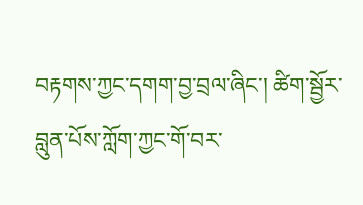བརྟགས་ཀྱང་དགག་བྱ་བྲལ་ཞིང་། ཚིག་སྦྱོར་བླུན་པོས་ཀློག་ཀྱང་གོ་བར་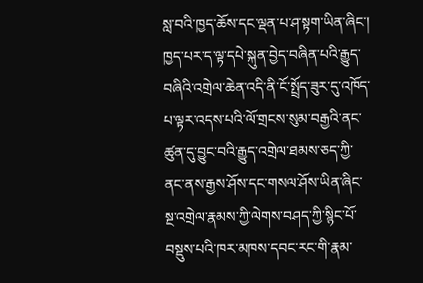སླ་བའི་ཁྱད་ཆོས་དང་ལྡན་པ་ཤ་སྟག་ཡིན་ཞིང་། ཁྱད་པར་ད་ལྟ་དཔེ་སྐུན་བྱེད་བཞིན་པའི་རྒྱུད་བཞིའི་འགྲེལ་ཆེན་འདི་ནི་ངོ་སྤྲོད་ཟུར་དུ་འཁོད་པ་ལྟར་འདས་པའི་ལོ་གྲངས་སུམ་བརྒྱའི་ནང་ཚུན་དུ་བྱུང་བའི་རྒྱུད་འགྲེལ་ཐམས་ཅད་ཀྱི་ནང་ནས་རྒྱས་ཤོས་དང་གསལ་ཤོས་ཡིན་ཞིང་སྔ་འགྲེལ་རྣམས་ཀྱི་ལེགས་བཤད་ཀྱི་སྙིང་པོ་བསྡུས་པའི་ཁར་མཁས་དབང་རང་གི་རྣམ་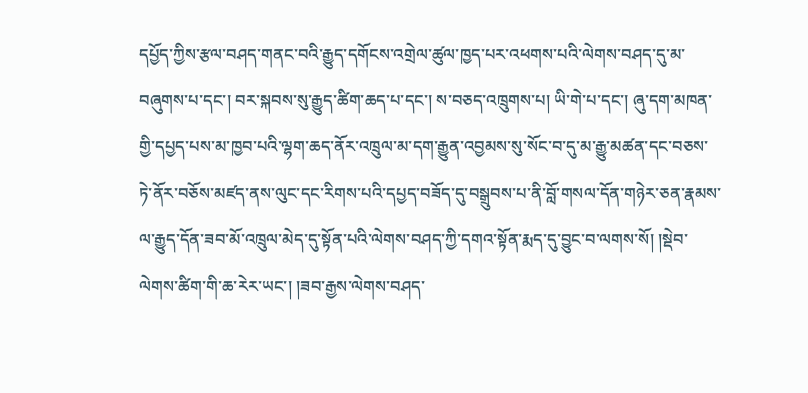དཔྱོད་ཀྱིས་རྩལ་བཤད་གནང་བའི་རྒྱུད་དགོངས་འགྲེལ་ཚུལ་ཁྱད་པར་འཕགས་པའི་ལེགས་བཤད་དུ་མ་བཞུགས་པ་དང་། བར་སྐབས་སུ་རྒྱུད་ཚིག་ཆད་པ་དང་། ས་བཅད་འཁྲུགས་པ། ཡི་གེ་པ་དང་། ཞུ་དག་མཁན་གྱི་དཔྱད་པས་མ་ཁྱབ་པའི་ལྷག་ཆད་ནོར་འཁྲུལ་མ་དག་རྒྱུན་འབྱམས་སུ་སོང་བ་དུ་མ་རྒྱུ་མཚན་དང་བཅས་ཏེ་ནོར་བཅོས་མཛད་ནས་ལུང་དང་རིགས་པའི་དཔྱད་བཟོད་དུ་བསྒྲུབས་པ་ནི་བློ་གསལ་དོན་གཉེར་ཅན་རྣམས་ལ་རྒྱུད་དོན་ཟབ་མོ་འཁྲུལ་མེད་དུ་སྟོན་པའི་ལེགས་བཤད་ཀྱི་དགའ་སྟོན་རྨད་དུ་བྱུང་བ་ལགས་སོ། །སྡེབ་ལེགས་ཚིག་གི་ཆ་རེར་ཡང་། །ཟབ་རྒྱས་ལེགས་བཤད་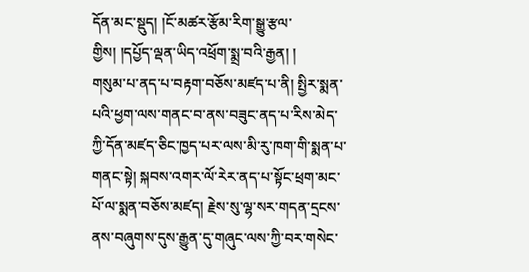དོན་མང་སྡུད། །ངོ་མཚར་རྩོམ་རིག་སྒྱུ་རྩལ་གྱིས། །དཔྱོད་ལྡན་ཡིད་འཕྲོག་སྨྲ་བའི་རྒྱན། །
གསུམ་པ་ནད་པ་བརྟག་བཅོས་མཛད་པ་ནི། སྤྱིར་སྨན་པའི་ཕྱག་ལས་གནང་བ་ནས་བཟུང་ནད་པ་རིས་མེད་ཀྱི་དོན་མཛད་ཅིང་ཁྱད་པར་ལས་མི་རུ་ཁག་གི་སྨན་པ་གནང་སྟེ། སྐབས་འགར་ལོ་རེར་ནད་པ་སྟོང་ཕྲག་མང་པོ་ལ་སྨན་བཅོས་མཛད། རྗེས་སུ་ལྷ་སར་གདན་དྲངས་ནས་བཞུགས་དུས་རྒྱུན་དུ་གཞུང་ལས་ཀྱི་བར་གསེང་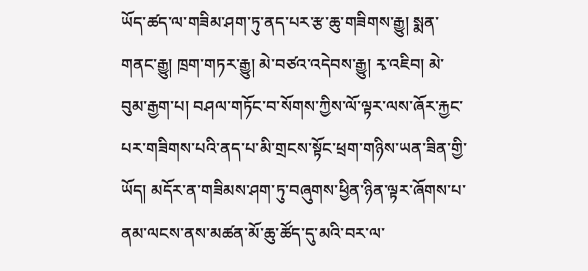ཡོད་ཚད་ལ་གཟིམ་ཤག་ཏུ་ནད་པར་རྩ་ཆུ་གཟིགས་རྒྱུ། སྨན་གནང་རྒྱུ། ཁྲག་གཏར་རྒྱུ། མེ་བཙའ་འདེབས་རྒྱུ། རྭ་འཇིབ། མེ་བུམ་རྒྱག་པ། བཤལ་གཏོང་བ་སོགས་ཀྱིས་ལོ་ལྟར་ལས་ཞོར་རྐྱང་པར་གཟིགས་པའི་ནད་པ་མི་གྲངས་སྟོང་ཕྲག་གཉིས་ཡན་ཟིན་གྱི་ཡོད། མདོར་ན་གཟིམས་ཤག་ཏུ་བཞུགས་ཕྱིན་ཉིན་ལྟར་ཞོགས་པ་ནམ་ལངས་ནས་མཚན་མོ་ཆུ་ཚོད་དུ་མའི་བར་ལ་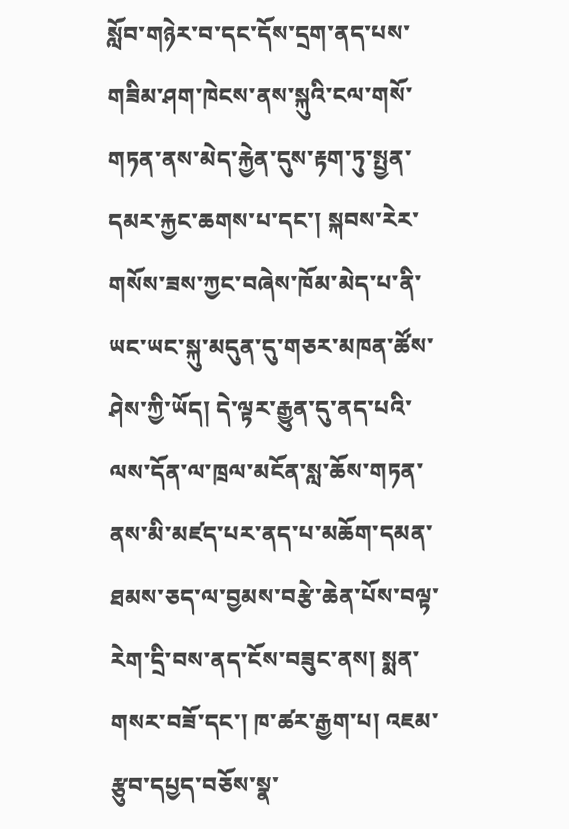སློབ་གཉེར་བ་དང་དོས་དྲག་ནད་པས་གཟིམ་ཤག་ཁེངས་ནས་སྐུའི་ངལ་གསོ་གཏན་ནས་མེད་རྐྱེན་དུས་རྟག་ཏུ་སྤྱན་དམར་རྐྱང་ཆགས་པ་དང་། སྐབས་རེར་གསོས་ཟས་ཀྱང་བཞེས་ཁོམ་མེད་པ་ནི་ཡང་ཡང་སྐུ་མདུན་དུ་གཅར་མཁན་ཚོས་ཤེས་ཀྱི་ཡོད། དེ་ལྟར་རྒྱུན་དུ་ནད་པའི་ལས་དོན་ལ་ཁྲལ་མངོན་སླ་ཆོས་གཏན་ནས་མི་མཛད་པར་ནད་པ་མཆོག་དམན་ཐམས་ཅད་ལ་བྱམས་བརྩེ་ཆེན་པོས་བལྟ་རེག་དྲི་བས་ནད་ངོས་བཟུང་ནས། སྨན་གསར་བཟོ་དང་། ཁ་ཚར་རྒྱག་པ། འཇམ་རྩུབ་དཔྱད་བཅོས་སྣ་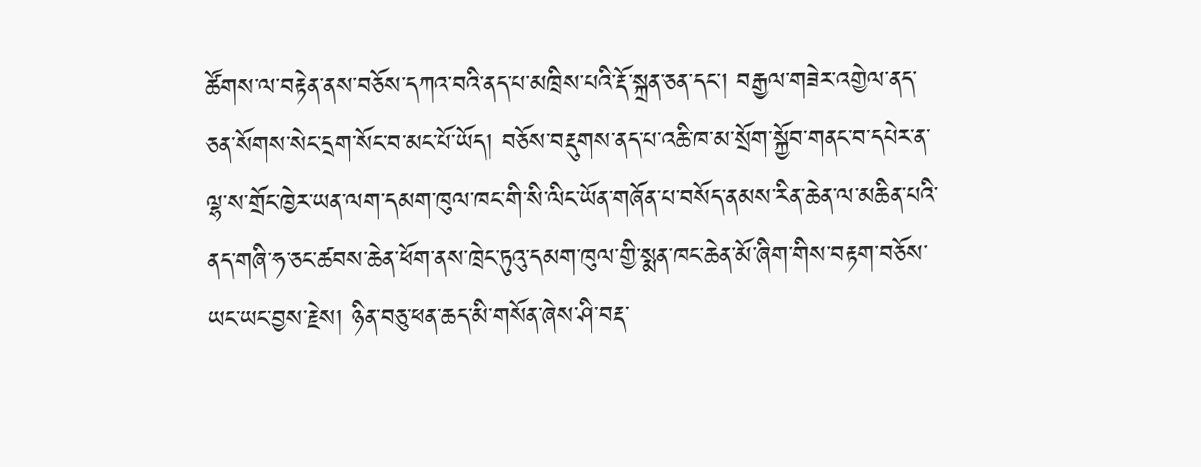ཚོགས་ལ་བརྟེན་ནས་བཅོས་དཀའ་བའི་ནད་པ་མཁྲིས་པའི་རྡོ་སྐྲན་ཅན་དང་། བརྒྱལ་གཟེར་འགྱེལ་ནད་ཅན་སོགས་སེང་དྲག་སོང་བ་མང་པོ་ཡོད། བཅོས་བརྡུགས་ནད་པ་འཆི་ཁ་མ་སྲོག་སྐྱོབ་གནང་བ་དཔེར་ན་ལྷ་ས་གྲོང་ཁྱེར་ཡན་ལག་དམག་ཁུལ་ཁང་གི་སི་ལིང་ཡོན་གཞོན་པ་བསོད་ནམས་རིན་ཆེན་ལ་མཆིན་པའི་ནད་གཞི་ཧ་ཅང་ཚབས་ཆེན་ཕོག་ནས་ཁྲེང་ཏུའུ་དམག་ཁུལ་གྱི་སྨན་ཁང་ཆེན་མོ་ཞིག་གིས་བརྟག་བཅོས་ཡང་ཡང་བྱས་རྗེས། ཉིན་བཅུ་ཕན་ཆད་མི་གསོན་ཞེས་ཤི་བརྡ་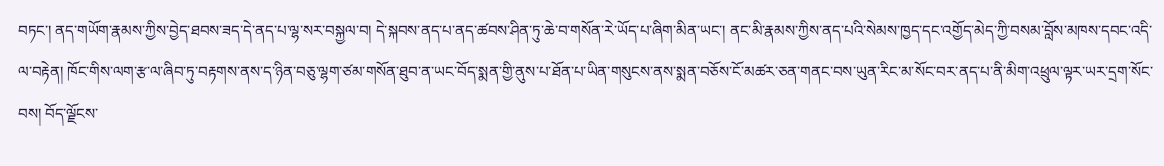བཏང་། ནད་གཡོག་རྣམས་ཀྱིས་བྱེད་ཐབས་ཟད་དེ་ནད་པ་ལྷ་སར་བསྐྱལ་བ། དེ་སྐབས་ནད་པ་ནད་ཚབས་ཤིན་ཏུ་ཆེ་བ་གསོན་རེ་ཡོད་པ་ཞིག་མིན་ཡང་། ནང་མི་རྣམས་ཀྱིས་ནད་པའི་སེམས་ཁྱད་དང་འགྱོད་མེད་ཀྱི་བསམ་བློས་མཁས་དབང་འདི་ལ་བརྟེན། ཁོང་གིས་ལག་རྩ་ལ་ཞིབ་ཏུ་བརྟགས་ནས་ད་ཉིན་བཅུ་ལྷག་ཙམ་གསོན་ཐུབ་ན་ཡང་བོད་སྨན་གྱི་ནུས་པ་ཐོན་པ་ཡིན་གསུངས་ནས་སྨན་བཅོས་ངོ་མཚར་ཅན་གནང་བས་ཡུན་རིང་མ་སོང་བར་ནད་པ་ནི་མིག་འཕྲུལ་ལྟར་ཡར་དྲག་སོང་བས། བོད་ལྗོངས་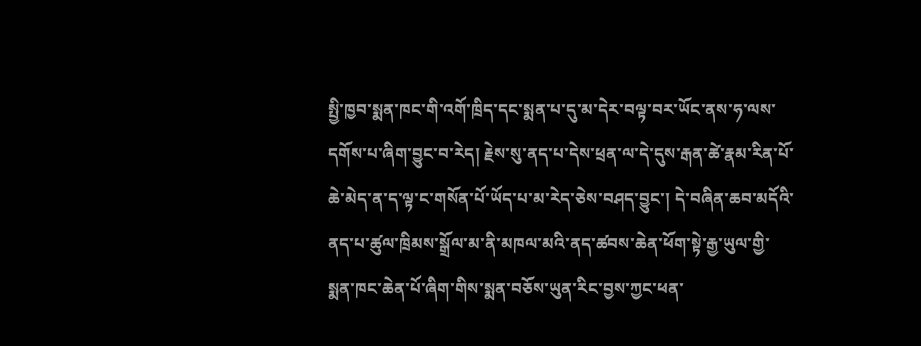སྤྱི་ཁྱབ་སྨན་ཁང་གི་འགོ་ཁྲིད་དང་སྨན་པ་དུ་མ་དེར་བལྟ་བར་ཡོང་ནས་ཧ་ལས་དགོས་པ་ཞིག་བྱུང་བ་རེད། རྗེས་སུ་ནད་པ་དེས་ཕྲན་ལ་དེ་དུས་རྒན་ཚེ་རྣམ་རིན་པོ་ཆེ་མེད་ན་ད་ལྟ་ང་གསོན་པོ་ཡོད་པ་མ་རེད་ཅེས་བཤད་བྱུང་། དེ་བཞིན་ཆབ་མདོའི་ནད་པ་ཚུལ་ཁྲིམས་སྒྲོལ་མ་ནི་མཁལ་མའི་ནད་ཚབས་ཆེན་ཕོག་སྟེ་རྒྱ་ཡུལ་གྱི་སྨན་ཁང་ཆེན་པོ་ཞིག་གིས་སྨན་བཅོས་ཡུན་རིང་བྱས་ཀྱང་ཕན་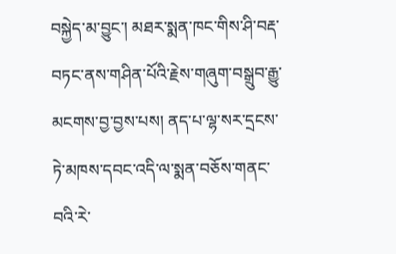བསྐྱེད་མ་བྱུང་། མཐར་སྨན་ཁང་གིས་ཤི་བརྡ་བཏང་ནས་གཤིན་པོའི་རྗེས་གཞུག་བསྒྲུབ་རྒྱུ་མངགས་བྱ་བྱས་པས། ནད་པ་ལྷ་སར་དྲངས་ཏེ་མཁས་དབང་འདི་ལ་སྨན་བཅོས་གནང་བའི་རེ་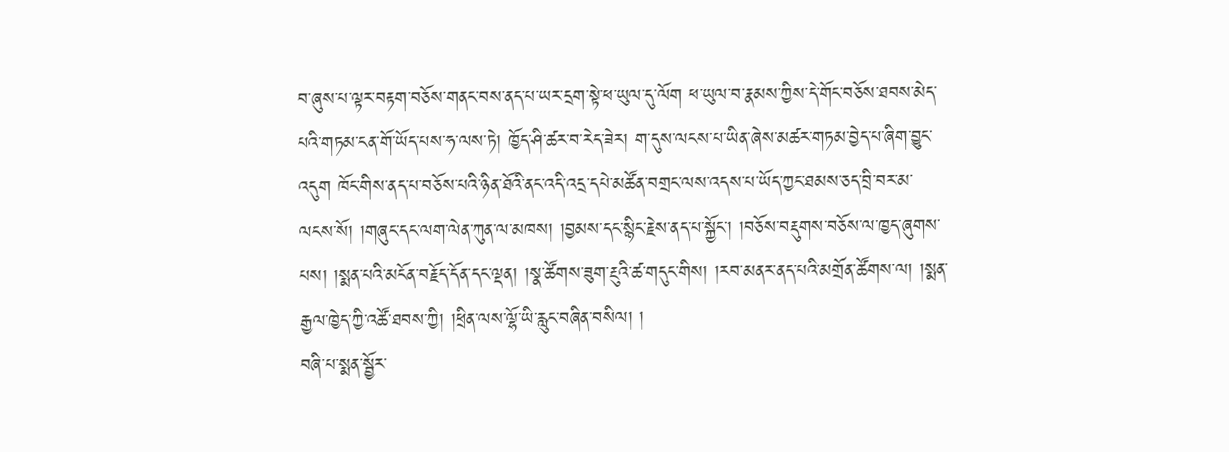བ་ཞུས་པ་ལྟར་བརྟག་བཅོས་གནང་བས་ནད་པ་ཡར་དྲག་སྟེ་ཕ་ཡུལ་དུ་ལོག ཕ་ཡུལ་བ་རྣམས་ཀྱིས་དེ་གོང་བཅོས་ཐབས་མེད་པའི་གཏམ་ངན་གོ་ཡོད་པས་ཧ་ལས་ཏེ། ཁྱོད་ཤི་ཚར་བ་རེད་ཟེར། ག་དུས་ལངས་པ་ཡིན་ཞེས་མཚར་གཏམ་བྱེད་པ་ཞིག་བྱུང་འདུག ཁོང་གིས་ནད་པ་བཅོས་པའི་ཉིན་ཐོའི་ནང་འདི་འདྲ་དཔེ་མཚོན་བགྲང་ལས་འདས་པ་ཡོད་ཀྱང་ཐམས་ཅད་བྲི་བར་མ་ལངས་སོ། །གཞུང་དང་ལག་ལེན་ཀུན་ལ་མཁས། །བྱམས་དང་སྙིང་རྗེས་ནད་པ་སྐྱོང་། །བཅོས་བརྡུགས་བཅོས་ལ་ཁྱད་ཞུགས་པས། །སྨན་པའི་མངོན་བརྗོད་དོན་དང་ལྡན། །སྣ་ཚོགས་ཟུག་རྔུའི་ཚ་གདུང་གིས། །རབ་མནར་ནད་པའི་མགྲོན་ཚོགས་ལ། །སྨན་རྒྱལ་ཁྱེད་ཀྱི་འཚོ་ཐབས་ཀྱི། །ཕྲིན་ལས་ལྷོ་ཡི་རླུང་བཞིན་བསིལ། །
བཞི་པ་སྨན་སྦྱོར་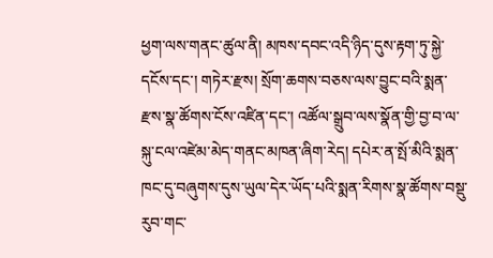ཕྱག་ལས་གནང་ཚུལ་ནི། མཁས་དབང་འདི་ཉིད་དུས་རྟག་ཏུ་སྐྱེ་དངོས་དང་། གཏེར་རྫས། སྲོག་ཆགས་བཅས་ལས་བྱུང་བའི་སྨན་རྫས་སྣ་ཚོགས་ངོས་འཛིན་དང་། འཚོལ་སྒྲུབ་ལས་སྣོན་གྱི་བྱ་བ་ལ་སྐུ་ངལ་འཛེམ་མེད་གནང་མཁན་ཞིག་རེད། དཔེར་ན་སྤོ་མིའི་སྨན་ཁང་དུ་བཞུགས་དུས་ཡུལ་དེར་ཡོད་པའི་སྨན་རིགས་སྣ་ཚོགས་བསྡུ་རུབ་གང་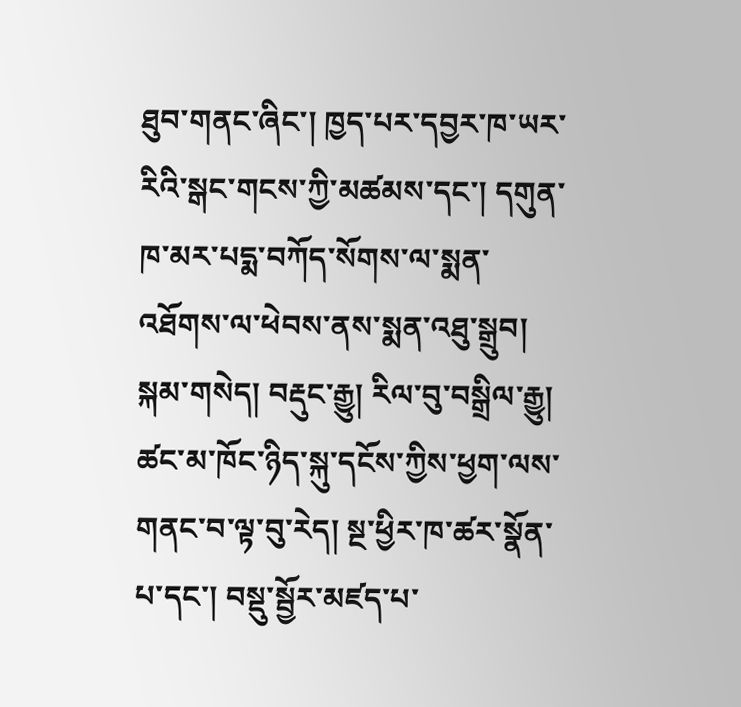ཐུབ་གནང་ཞིང་། ཁྱད་པར་དབྱར་ཁ་ཡར་རིའི་སྒང་གངས་ཀྱི་མཚམས་དང་། དགུན་ཁ་མར་པདྨ་བཀོད་སོགས་ལ་སྨན་འཐོགས་ལ་ཕེབས་ནས་སྨན་འཐུ་སྒྲུབ། སྐམ་གསེད། བརྡུང་རྒྱུ། རིལ་བུ་བསྒྲིལ་རྒྱུ། ཚང་མ་ཁོང་ཉིད་སྐུ་དངོས་ཀྱིས་ཕྱག་ལས་གནང་བ་ལྟ་བུ་རེད། སྔ་ཕྱིར་ཁ་ཚར་སྣོན་པ་དང་། བསྡུ་སྦྱོར་མཛད་པ་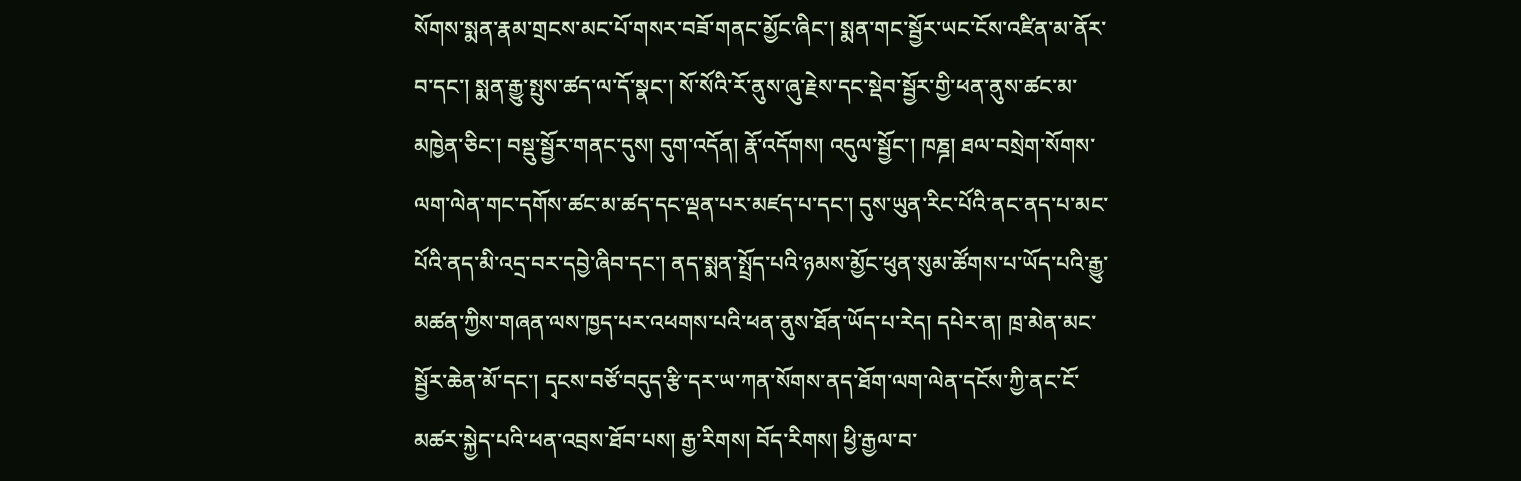སོགས་སྨན་རྣམ་གྲངས་མང་པོ་གསར་བཟོ་གནང་མྱོང་ཞིང་། སྨན་གང་སྦྱོར་ཡང་ངོས་འཛིན་མ་ནོར་བ་དང་། སྨན་རྒྱུ་སྤུས་ཚད་ལ་དོ་སྣང་། སོ་སོའི་རོ་ནུས་ཞུ་རྗེས་དང་སྡེབ་སྦྱོར་གྱི་ཕན་ནུས་ཚང་མ་མཁྱེན་ཅིང་། བསྡུ་སྦྱོར་གནང་དུས། དུག་འདོན། རྣོ་འདོགས། འདུལ་སྦྱོང་། ཁཎྜ། ཐལ་བསྲེག་སོགས་ལག་ལེན་གང་དགོས་ཚང་མ་ཚད་དང་ལྡན་པར་མཛད་པ་དང་། དུས་ཡུན་རིང་པོའི་ནང་ནད་པ་མང་པོའི་ནད་མི་འདྲ་བར་དབྱེ་ཞིབ་དང་། ནད་སྨན་སྤྲོད་པའི་ཉམས་མྱོང་ཕུན་སུམ་ཚོགས་པ་ཡོད་པའི་རྒྱུ་མཚན་ཀྱིས་གཞན་ལས་ཁྱད་པར་འཕགས་པའི་ཕན་ནུས་ཐོན་ཡོད་པ་རེད། དཔེར་ན། ཁྲ་མེན་མང་སྦྱོར་ཆེན་མོ་དང་། དྭངས་བཙོ་བདུད་རྩི་དར་ཡ་ཀན་སོགས་ནད་ཐོག་ལག་ལེན་དངོས་ཀྱི་ནང་ངོ་མཚར་སྐྱེད་པའི་ཕན་འབྲས་ཐོབ་པས། རྒྱ་རིགས། བོད་རིགས། ཕྱི་རྒྱལ་བ་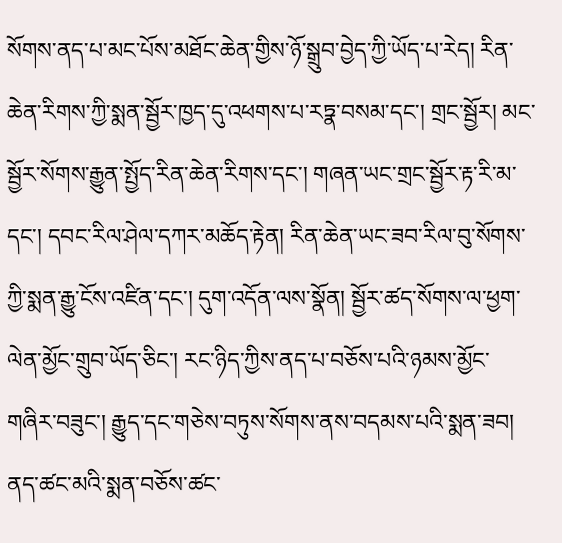སོགས་ནད་པ་མང་པོས་མཐོང་ཆེན་གྱིས་ཉོ་སྒྲུབ་བྱེད་ཀྱི་ཡོད་པ་རེད། རིན་ཆེན་རིགས་ཀྱི་སྨན་སྦྱོར་ཁྱད་དུ་འཕགས་པ་རཏྣ་བསམ་དང་། གྲང་སྦྱོར། མང་སྦྱོར་སོགས་རྒྱུན་སྤྱོད་རིན་ཆེན་རིགས་དང་། གཞན་ཡང་གྲང་སྦྱོར་རྟ་རི་མ་དང་། དབང་རིལ་ཤེལ་དཀར་མཆོད་རྟེན། རིན་ཆེན་ཡང་ཟབ་རིལ་བུ་སོགས་ཀྱི་སྨན་རྒྱུ་ངོས་འཛིན་དང་། དུག་འདོན་ལས་སྣོན། སྦྱོར་ཚད་སོགས་ལ་ཕྱག་ལེན་མྱོང་གྲུབ་ཡོད་ཅིང་། རང་ཉིད་ཀྱིས་ནད་པ་བཅོས་པའི་ཉམས་མྱོང་གཞིར་བཟུང་། རྒྱུད་དང་གཅེས་བཏུས་སོགས་ནས་བདམས་པའི་སྨན་ཟབ། ནད་ཚང་མའི་སྨན་བཅོས་ཚང་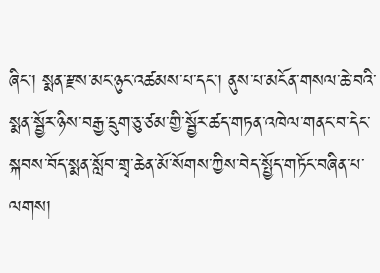ཞིང་། སྨན་རྫས་མང་ཉུང་འཚམས་པ་དང་། ནུས་པ་མངོན་གསལ་ཆེ་བའི་སྨན་སྦྱོར་ཉིས་བརྒྱ་དྲུག་ཅུ་ཙམ་གྱི་སྦྱོར་ཚད་གཏན་འཁེལ་གནང་བ་དེང་སྐབས་བོད་སྨན་སློབ་གྲྭ་ཆེན་མོ་སོགས་ཀྱིས་བེད་སྤྱོད་གཏོང་བཞིན་པ་ལགས།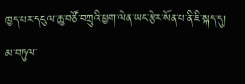ཁྱད་པར་དངུལ་ཆུ་བཙོ་བཀྲུའི་ཕྱག་ལེན་ཡང་རྩེར་སོན་པ་ནི་ཇི་སྐད་དུ། མ་བཏུལ་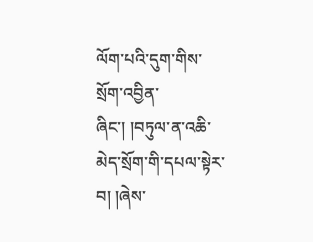ལོག་པའི་དུག་གིས་སྲོག་འབྱིན་ཞིང་། །བཏུལ་ན་འཆི་མེད་སྲོག་གི་དཔལ་སྟེར་བ། །ཞེས་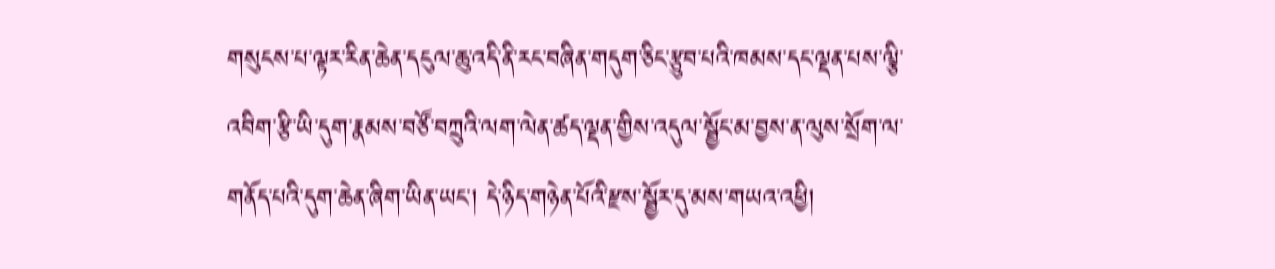གསུངས་པ་ལྟར་རིན་ཆེན་དངུལ་ཆུ་འདི་ནི་རང་བཞིན་གདུག་ཅིང་རྩུབ་པའི་ཁམས་དང་ལྡན་པས་ལྕི་འབིག་རྩི་ཡི་དུག་རྣམས་བཙོ་བཀྲུའི་ལག་ལེན་ཚད་ལྡན་གྱིས་འདུལ་སྦྱོང་མ་བྱས་ན་ལུས་སྲོག་ལ་གནོད་པའི་དུག་ཆེན་ཞིག་ཡིན་ཡང་། དེ་ཉིད་གཉེན་པོའི་རྫས་སྦྱོར་དུ་མས་གཡའ་འཕྱི།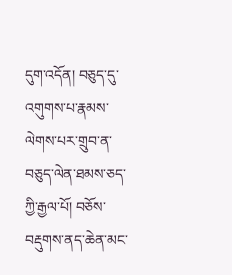དུག་འདོན། བཅུད་དུ་འགུགས་པ་རྣམས་ལེགས་པར་གྲུབ་ན་བཅུད་ལེན་ཐམས་ཅད་ཀྱི་རྒྱལ་པོ། བཅོས་བརྡུགས་ནད་ཆེན་མང་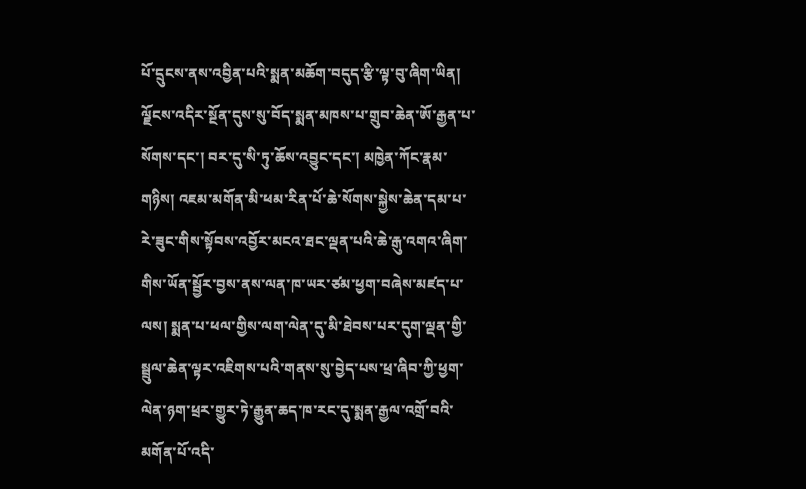པོ་དྲུངས་ནས་འབྱིན་པའི་སྨན་མཆོག་བདུད་རྩི་ལྟ་བུ་ཞིག་ཡིན། ལྗོངས་འདིར་སྔོན་དུས་སུ་བོད་སྨན་མཁས་པ་གྲུབ་ཆེན་ཨོ་རྒྱན་པ་སོགས་དང་། བར་དུ་སི་ཏུ་ཆོས་འབྱུང་དང་། མཁྱེན་ཀོང་རྣམ་གཉིས། འཇམ་མགོན་མི་ཕམ་རིན་པོ་ཆེ་སོགས་སྐྱེས་ཆེན་དམ་པ་རེ་ཟུང་གིས་སྟོབས་འབྱོར་མངའ་ཐང་ལྡན་པའི་ཆེ་རྒུ་འགའ་ཞིག་གིས་ཡོན་སྦྱོར་བྱས་ནས་ལན་ཁ་ཡར་ཙམ་ཕྱག་བཞེས་མཛད་པ་ལས། སྨན་པ་ཕལ་གྱིས་ལག་ལེན་དུ་མི་ཐེབས་པར་དུག་ལྡན་གྱི་སྦྲུལ་ཆེན་ལྟར་འཇིགས་པའི་གནས་སུ་བྱེད་པས་ཕྲ་ཞིབ་ཀྱི་ཕྱག་ལེན་ཉག་ཕྲར་གྱུར་ཏེ་རྒྱུན་ཆད་ཁ་རང་དུ་སྨན་རྒྱལ་འགྲོ་བའི་མགོན་པོ་འདི་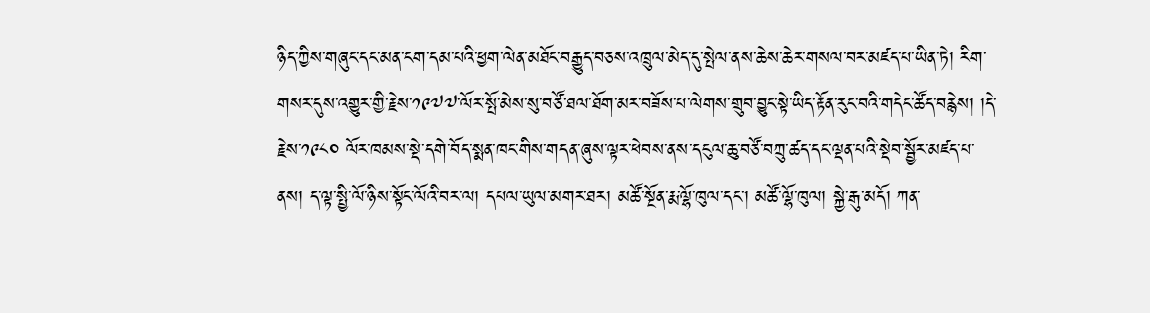ཉིད་ཀྱིས་གཞུང་དང་མན་ངག་དམ་པའི་ཕྱག་ལེན་མཐོང་བརྒྱུད་བཅས་འཁྲུལ་མེད་དུ་སྤེལ་ནས་ཆེས་ཆེར་གསལ་བར་མཛད་པ་ཡིན་ཏེ། རིག་གསར་དུས་འགྱུར་གྱི་རྗེས་༡༩༧༧་ལོར་སྤོ་མེས་སུ་བཙོ་ཐལ་ཐོག་མར་བཟོས་པ་ལེགས་གྲུབ་བྱུང་སྟེ་ཡིད་རྟོན་རུང་བའི་གདེང་ཚོད་བརྙེས། །དེ་རྗེས་༡༩༨༠ ལོར་ཁམས་སྡེ་དགེ་བོད་སྨན་ཁང་གིས་གདན་ཞུས་ལྟར་ཕེབས་ནས་དངུལ་ཆུ་བཙོ་བཀྲུ་ཚད་དང་ལྡན་པའི་སྡེབ་སྦྱོར་མཛད་པ་ནས། ད་ལྟ་སྤྱི་ལོ་ཉིས་སྟོང་ལོའི་བར་ལ། དཔལ་ཡུལ་མགར་ཐར། མཚོ་སྔོན་རྨ་ལྷོ་ཁུལ་དང་། མཚོ་ལྷོ་ཁུལ། སྐྱེ་རྒུ་མདོ། ཀན་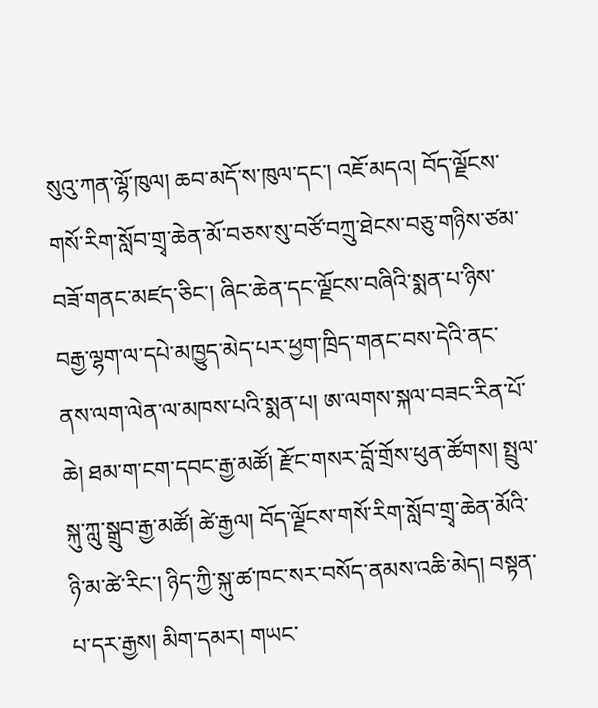སུའུ་ཀན་ལྷོ་ཁུལ། ཆབ་མདོ་ས་ཁུལ་དང་། འཇོ་མདའ། བོད་ལྗོངས་གསོ་རིག་སློབ་གྲྭ་ཆེན་མོ་བཅས་སུ་བཙོ་བཀྲུ་ཐེངས་བཅུ་གཉིས་ཙམ་བཟོ་གནང་མཛད་ཅིང་། ཞིང་ཆེན་དང་ལྗོངས་བཞིའི་སྨན་པ་ཉིས་བརྒྱ་ལྷག་ལ་དཔེ་མཁྱུད་མེད་པར་ཕྱག་ཁྲིད་གནང་བས་དེའི་ནང་ནས་ལག་ལེན་ལ་མཁས་པའི་སྨན་པ། ཨ་ལགས་སྐལ་བཟང་རིན་པོ་ཆེ། ཐམ་ག་ངག་དབང་རྒྱ་མཚོ། རྫོང་གསར་བློ་གྲོས་ཕུན་ཚོགས། སྤྲུལ་སྐུ་ཀླུ་སྒྲུབ་རྒྱ་མཚོ། ཚེ་རྒྱལ། བོད་ལྗོངས་གསོ་རིག་སློབ་གྲྭ་ཆེན་མོའི་ཉི་མ་ཚེ་རིང་། ཉིད་ཀྱི་སྐུ་ཚ་ཁང་སར་བསོད་ནམས་འཆི་མེད། བསྟན་པ་དར་རྒྱས། མིག་དམར། གཡང་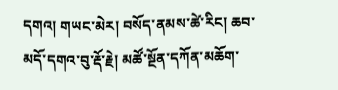དགའ། གཡང་མེར། བསོད་ནམས་ཚེ་རིང། ཆབ་མདོ་དགའ་བུ་རྡོ་རྗེ། མཚོ་སྔོན་དཀོན་མཆོག་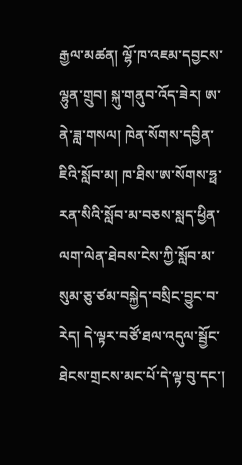རྒྱལ་མཚན། ལྷོ་ཁ་འཇམ་དབྱངས་ལྷུན་གྲུབ། སྐུ་གནུབ་འོད་ཟེར། ཨ་ནེ་ཟླ་གསལ། ཁེན་སོགས་དབྱིན་ཇིའི་སློབ་མ། ཁ་ཐིས་ཨ་སོགས་ཧྥ་རན་སིའི་སློབ་མ་བཅས་སླད་ཕྱིན་ལག་ལེན་ཐེབས་ངེས་ཀྱི་སློབ་མ་སུམ་ཅུ་ཙམ་བསྐྱེད་བསྲིང་བྱུང་བ་རེད། དེ་ལྟར་བཙོ་ཐལ་འདུལ་སྦྱོང་ཐེངས་གྲངས་མང་པོ་དེ་ལྟ་བུ་དང་།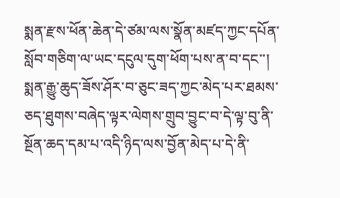སྨན་རྫས་ཕོན་ཆེན་དེ་ཙམ་ལས་སྣོན་མཛད་ཀྱང་དཔོན་སློབ་གཅིག་ལ་ཡང་དངུལ་དུག་ཕོག་པས་ན་བ་དང་་། སྨན་རྒྱུ་ཆུད་ཟོས་ཤོར་བ་ཅུང་ཟད་ཀྱང་མེད་པར་ཐམས་ཅད་ཐུགས་བཞེད་ལྟར་ལེགས་གྲུབ་བྱུང་བ་དེ་ལྟ་བུ་ནི་སྔོན་ཆད་དམ་པ་འདི་ཉིད་ལས་བྱོན་མེད་པ་དེ་ནི་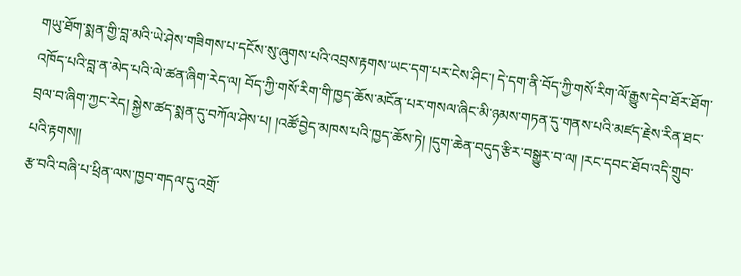གཡུ་ཐོག་སྨན་གྱི་བླ་མའི་ཡེ་ཤེས་གཟིགས་པ་དངོས་སུ་ཞུགས་པའི་འབྲས་རྟགས་ཡང་དག་པར་ངེས་ཤིང་། དེ་དག་ནི་བོད་ཀྱི་གསོ་རིག་ལོ་རྒྱུས་དེབ་ཐོར་ཐོག་འཁོད་པའི་བླ་ན་མེད་པའི་ལེ་ཚན་ཞིག་རེད་ལ། བོད་ཀྱི་གསོ་རིག་གི་ཁྱད་ཆོས་མངོན་པར་གསལ་ཞིང་མི་ཉམས་གཏན་དུ་གནས་པའི་མཛད་རྗེས་རིན་ཐང་བྲལ་བ་ཞིག་ཀྱང་རེད། སྐྱེས་ཚད་སྨན་དུ་བཀོལ་ཤེས་པ། །འཚོ་བྱེད་མཁས་པའི་ཁྱད་ཆོས་ཏེ། །དུག་ཆེན་བདུད་རྩིར་བསྒྱུར་བ་ལ། །རང་དབང་ཐོབ་འདི་གྲུབ་པའི་རྟགས།།
རྩ་བའི་བཞི་པ་ཕྲིན་ལས་ཁྱབ་གདལ་དུ་འགྲོ་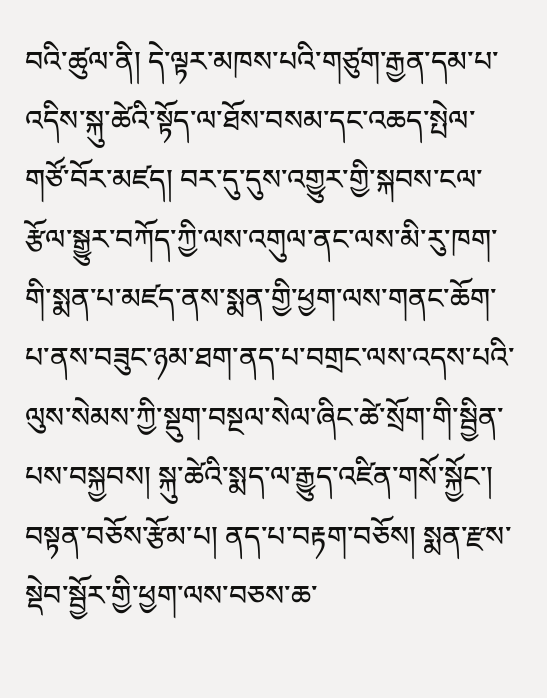བའི་ཚུལ་ནི། དེ་ལྟར་མཁས་པའི་གཙུག་རྒྱན་དམ་པ་འདིས་སྐུ་ཚེའི་སྟོད་ལ་ཐོས་བསམ་དང་འཆད་སྤེལ་གཙོ་བོར་མཛད། བར་དུ་དུས་འགྱུར་གྱི་སྐབས་ངལ་རྩོལ་སྒྱུར་བཀོད་ཀྱི་ལས་འགུལ་ནང་ལས་མི་རུ་ཁག་གི་སྨན་པ་མཛད་ནས་སྨན་གྱི་ཕྱག་ལས་གནང་ཆོག་པ་ནས་བཟུང་ཉམ་ཐག་ནད་པ་བགྲང་ལས་འདས་པའི་ལུས་སེམས་ཀྱི་སྡུག་བསྔལ་སེལ་ཞིང་ཚེ་སྲོག་གི་སྦྱིན་པས་བསྐྱབས། སྐུ་ཚེའི་སྨད་ལ་རྒྱུད་འཛིན་གསོ་སྐྱོང་། བསྟན་བཅོས་རྩོམ་པ། ནད་པ་བརྟག་བཅོས། སྨན་རྫས་སྡེབ་སྦྱོར་གྱི་ཕྱག་ལས་བཅས་ཆ་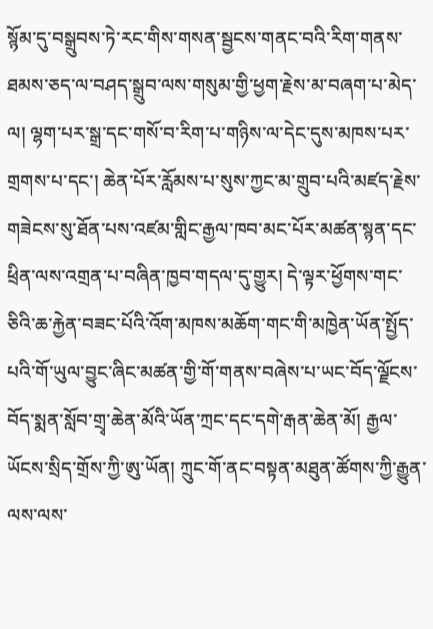སྙོམ་དུ་བསྒྲུབས་ཏེ་རང་གིས་གསན་སྦྱངས་གནང་བའི་རིག་གནས་ཐམས་ཅད་ལ་བཤད་སྒྲུབ་ལས་གསུམ་གྱི་ཕྱག་རྗེས་མ་བཞག་པ་མེད་ལ། ལྷག་པར་སྒྲ་དང་གསོ་བ་རིག་པ་གཉིས་ལ་དེང་དུས་མཁས་པར་གྲགས་པ་དང་། ཆེན་པོར་རློམས་པ་སུས་ཀྱང་མ་གྲུབ་པའི་མཛད་རྗེས་གཟེངས་སུ་ཐོན་པས་འཛམ་གླིང་རྒྱལ་ཁབ་མང་པོར་མཚན་སྙན་དང་ཕྲིན་ལས་འགྲན་པ་བཞིན་ཁྱབ་གདལ་དུ་གྱུར། དེ་ལྟར་ཕྱོགས་གང་ཅིའི་ཆ་རྐྱེན་བཟང་པོའི་འོག་མཁས་མཆོག་གང་གི་མཁྱེན་ཡོན་སྤྱོད་པའི་གོ་ཡུལ་བྱུང་ཞིང་མཚན་གྱི་གོ་གནས་བཞེས་པ་ཡང་བོད་ལྗོངས་བོད་སྨན་སློབ་གྲྭ་ཆེན་མོའི་ཡོན་ཀྲང་དང་དགེ་རྒན་ཆེན་མོ། རྒྱལ་ཡོངས་སྲིད་གྲོས་ཀྱི་ཨུ་ཡོན། ཀྲུང་གོ་ནང་བསྟན་མཐུན་ཚོགས་ཀྱི་རྒྱུན་ལས་ལས་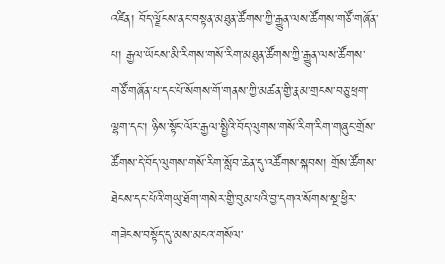འཛིན། བོད་ལྗོངས་ནང་བསྟན་མཐུན་ཚོགས་ཀྱི་རྒྱུན་ལས་ཚོགས་གཙོ་གཞོན་པ། རྒྱལ་ཡོངས་མི་རིགས་གསོ་རིག་མཐུན་ཚོགས་ཀྱི་རྒྱུན་ལས་ཚོགས་གཙོ་གཞོན་པ་དང་པོ་སོགས་གོ་གནས་ཀྱི་མཚན་གྱི་རྣམ་གྲངས་བཅུ་ཕྲག་ལྷག་དང་། ཉིས་སྟོང་ལོར་རྒྱལ་སྤྱིའི་བོད་ལུགས་གསོ་རིག་རིག་གཞུང་གྲོས་ཚོགས་དེ་བོད་ལུགས་གསོ་རིག་སློབ་ཆེན་དུ་འཚོགས་སྐབས། གྲོས་ཚོགས་ཐེངས་དང་པོའི་གཡུ་ཐོག་གསེར་གྱི་བུམ་པའི་བྱ་དགའ་སོགས་སྔ་ཕྱིར་གཟེངས་བསྟོད་དུ་མས་མངའ་གསོལ་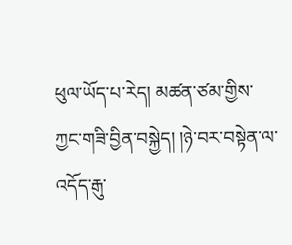ཕུལ་ཡོད་པ་རེད། མཚན་ཙམ་གྱིས་ཀྱང་གཟི་བྱིན་བསྐྱེད། །ཉེ་བར་བསྟེན་ལ་འདོད་རྒུ་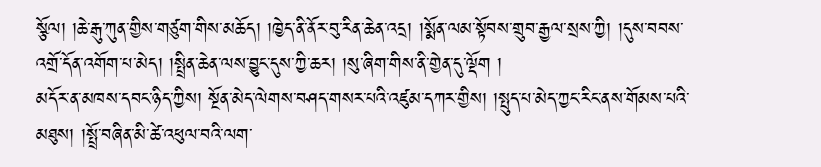སྩོལ། །ཆེ་རྒུ་ཀུན་གྱིས་གཙུག་གིས་མཆོད། །ཁྱེད་ནི་ནོར་བུ་རིན་ཆེན་འདྲ། །སྨོན་ལམ་སྟོབས་གྲུབ་རྒྱལ་སྲས་ཀྱི། །དུས་བབས་འགྲོ་དོན་འགོག་པ་མེད། །སྤྲིན་ཆེན་ལས་བྱུང་དུས་ཀྱི་ཆར། །སུ་ཞིག་གིས་ནི་གྱེན་དུ་ལྡོག །
མདོར་ན་མཁས་དབང་ཉིད་ཀྱིས། སྔོན་མེད་ལེགས་བཤད་གསར་པའི་འཛུམ་དཀར་གྱིས། །སྤུད་པ་མེད་ཀྱང་རིང་ནས་གོམས་པའི་མཐུས། །སྤྲོ་བཞིན་མི་ཚེ་འཕུལ་བའི་ལག་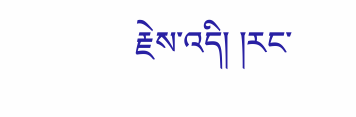རྗེས་འདི། །རང་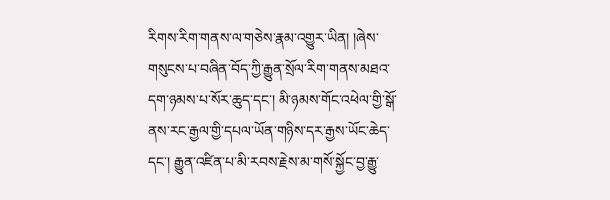རིགས་རིག་གནས་ལ་གཅེས་རྣམ་འགྱུར་ཡིན། །ཞེས་གསུངས་པ་བཞིན་བོད་ཀྱི་རྒྱུན་སྲོལ་རིག་གནས་མཐའ་དག་ཉམས་པ་སོར་ཆུད་དང་། མི་ཉམས་གོང་འཕེལ་གྱི་སྒོ་ནས་རང་རྒྱལ་གྱི་དཔལ་ཡོན་གཉིས་དར་རྒྱས་ཡོང་ཆེད་དང་། རྒྱུན་འཛིན་པ་མི་རབས་རྗེས་མ་གསོ་སྐྱོང་བྱ་རྒྱུ་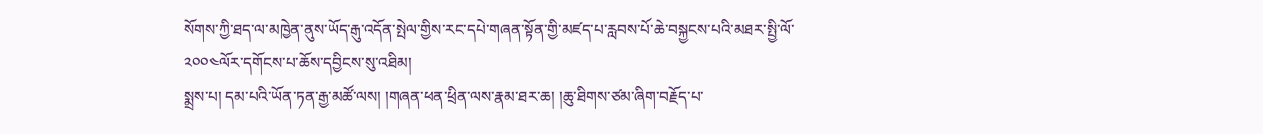སོགས་ཀྱི་ཐད་ལ་མཁྱེན་ནུས་ཡོད་རྒུ་འདོན་སྤེལ་གྱིས་རང་དཔེ་གཞན་སྟོན་གྱི་མཛད་པ་རླབས་པོ་ཆེ་བསྐྱངས་པའི་མཐར་སྤྱི་ལོ་༢༠༠༤ལོར་དགོངས་པ་ཆོས་དབྱིངས་སུ་འཐིམ།
སྨྲས་པ། དམ་པའི་ཡོན་ཏན་རྒྱ་མཚོ་ལས། །གཞན་ཕན་ཕྲིན་ལས་རྣམ་ཐར་ཆ། །ཆུ་ཐིགས་ཙམ་ཞིག་བརྗོད་པ་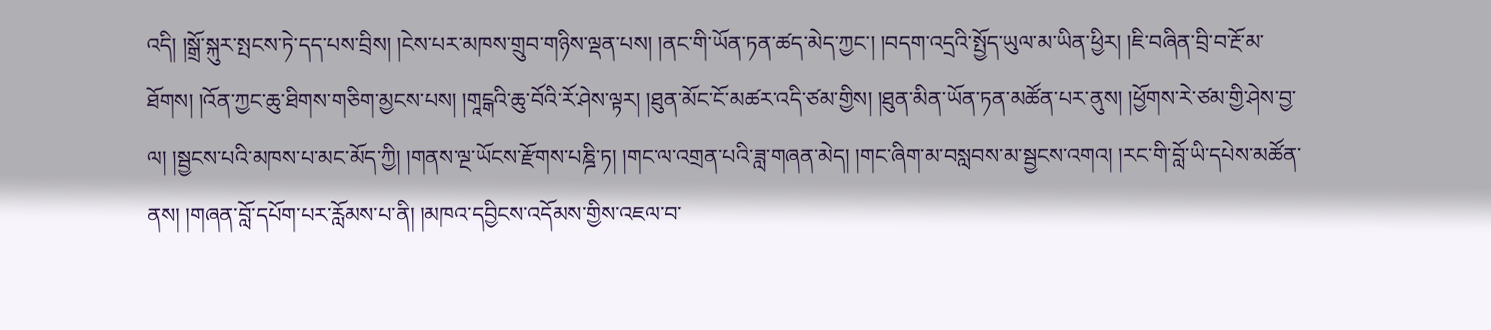འདི། །སྒྲོ་སྐུར་སྤངས་ཏེ་དད་པས་བྲིས། །ངེས་པར་མཁས་གྲུབ་གཉིས་ལྡན་པས། །ནང་གི་ཡོན་ཏན་ཚད་མེད་ཀྱང་། །བདག་འདྲའི་སྤྱོད་ཡུལ་མ་ཡིན་ཕྱིར། །ཇི་བཞིན་བྲི་བ་རྔོ་མ་ཐོགས། །འོན་ཀྱང་ཆུ་ཐིགས་གཅིག་མྱངས་པས། །གཱངྒའི་ཆུ་བོའི་རོ་ཤེས་ལྟར། །ཐུན་མོང་ངོ་མཚར་འདི་ཙམ་གྱིས། །ཐུན་མིན་ཡོན་ཏན་མཚོན་པར་ནུས། །ཕྱོགས་རེ་ཙམ་གྱི་ཤེས་བྱ་ལ། །སྦྱངས་པའི་མཁས་པ་མང་མོད་ཀྱི། །གནས་ལྔ་ཡོངས་རྫོགས་པཎྜི་ཏ། །གང་ལ་འགྲན་པའི་ཟླ་གཞན་མེད། །གང་ཞིག་མ་བསླབས་མ་སྦྱངས་འགའ། །རང་གི་བློ་ཡི་དཔེས་མཚོན་ནས། །གཞན་བློ་དཔོག་པར་རློམས་པ་ནི། །མཁའ་དབྱིངས་འདོམས་གྱིས་འཇལ་བ་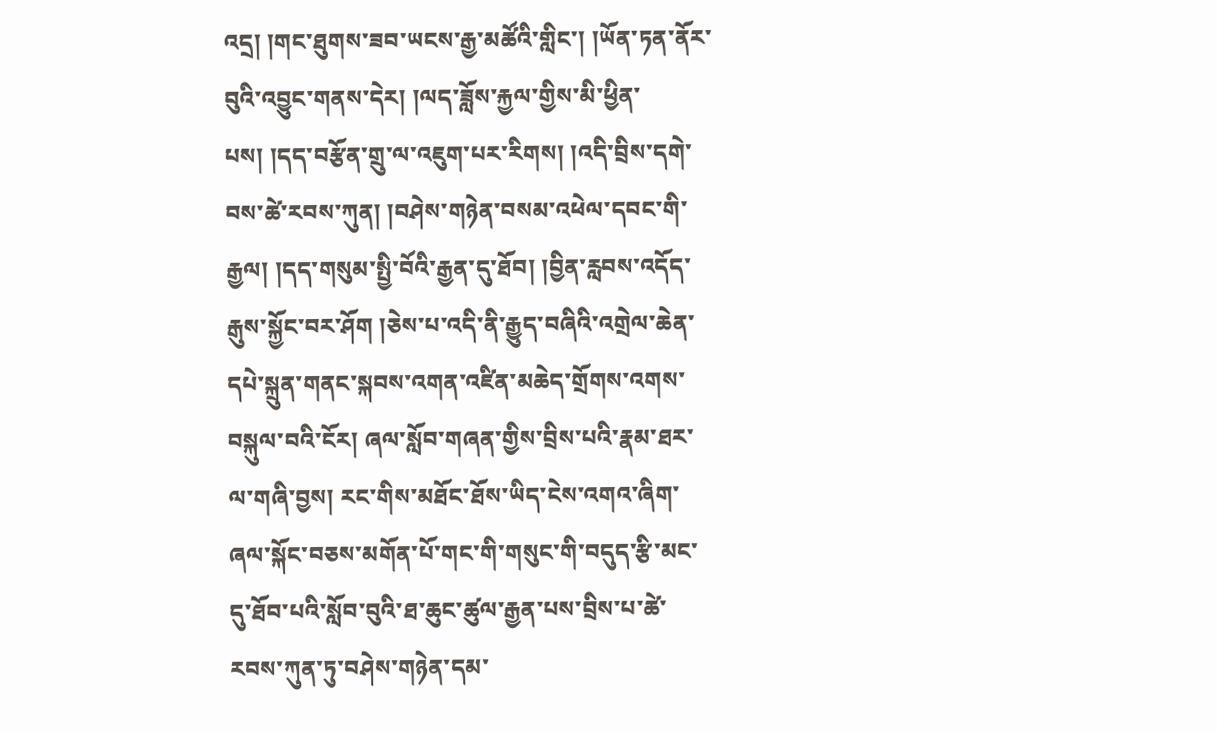འདྲ། །གང་ཐུགས་ཟབ་ཡངས་རྒྱ་མཚོའི་གླིང་། །ཡོན་ཏན་ནོར་བུའི་འབྱུང་གནས་དེར། །ལད་ཟློས་རྐྱལ་གྱིས་མི་ཕྱིན་པས། །དད་བརྩོན་གྲུ་ལ་འཇུག་པར་རིགས། །འདི་བྲིས་དགེ་བས་ཚེ་རབས་ཀུན། །བཤེས་གཉེན་བསམ་འཕེལ་དབང་གི་རྒྱལ། །དད་གསུམ་སྤྱི་བོའི་རྒྱན་དུ་ཐོབ། །བྱིན་རླབས་འདོད་རྒུས་སྐྱོང་བར་ཤོག །ཅེས་པ་འདི་ནི་རྒྱུད་བཞིའི་འགྲེལ་ཆེན་དཔེ་སྐྲུན་གནང་སྐབས་འགན་འཛིན་མཆེད་གྲོགས་འགས་བསྐུལ་བའི་ངོར། ཞལ་སློབ་གཞན་གྱིས་བྲིས་པའི་རྣམ་ཐར་ལ་གཞི་བྱས། རང་གིས་མཐོང་ཐོས་ཡིད་ངེས་འགའ་ཞིག་ཞལ་སྐོང་བཅས་མགོན་པོ་གང་གི་གསུང་གི་བདུད་རྩི་མང་དུ་ཐོབ་པའི་སློབ་བུའི་ཐ་ཆུང་ཚུལ་རྒྱན་པས་བྲིས་པ་ཚེ་རབས་ཀུན་ཏུ་བཤེས་གཉེན་དམ་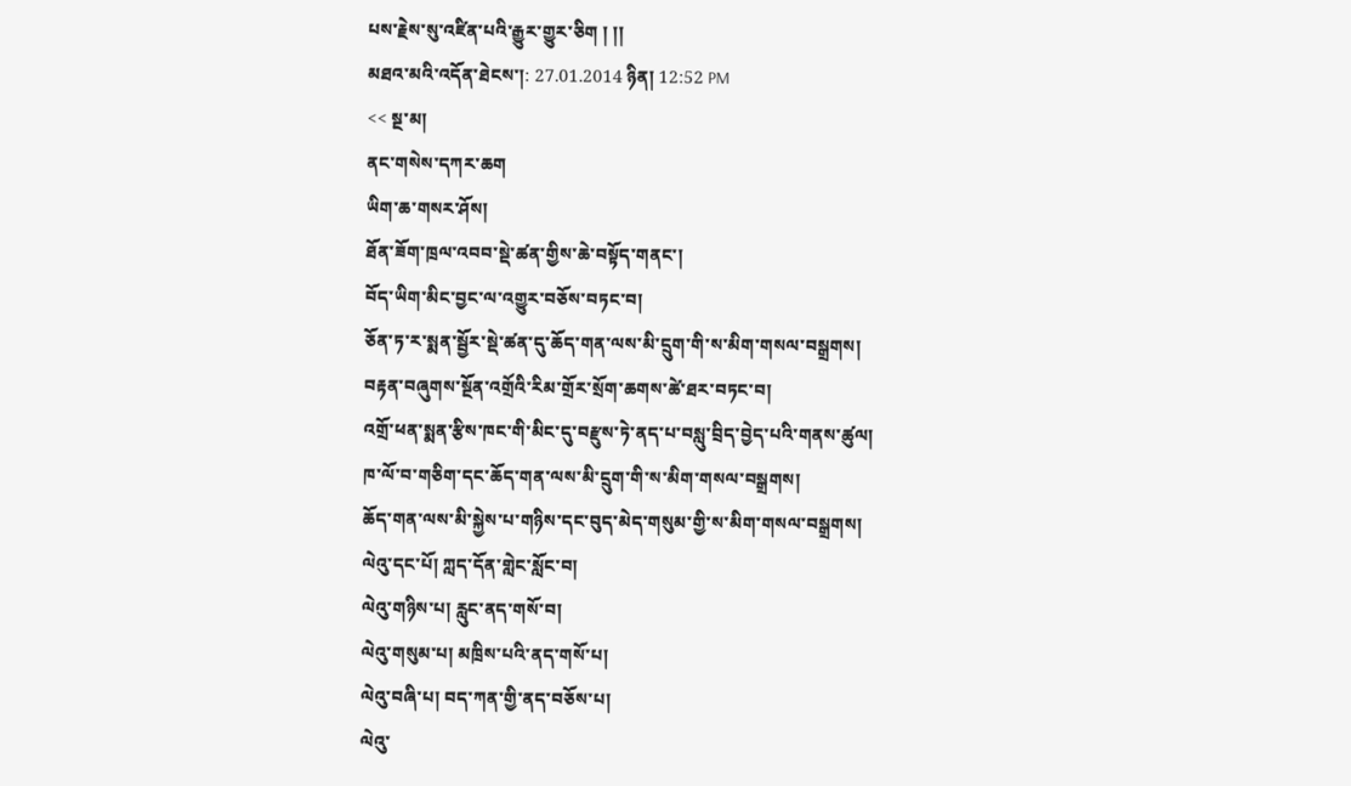པས་རྗེས་སུ་འཛིན་པའི་རྒྱུར་གྱུར་ཅིག ། །།
མཐའ་མའི་འདོན་ཐེངས་།: 27.01.2014 ཉིན། 12:52 PM
<< སྔ་མ།
ནང་གསེས་དཀར་ཆག
ཡིག་ཆ་གསར་ཤོས།
ཐོན་ཟོག་ཁྲལ་འབབ་སྡེ་ཚན་གྱིས་ཆེ་བསྟོད་གནང་།
བོད་ཡིག་མིང་བྱང་ལ་འགྱུར་བཅོས་བཏང་བ།
ཅོན་ཏ་ར་སྨན་སྦྱོར་སྡེ་ཚན་དུ་ཆོད་གན་ལས་མི་དྲུག་གི་ས་མིག་གསལ་བསྒྲགས།
བརྟན་བཞུགས་སྔོན་འགྲོའི་རིམ་གྲོར་སྲོག་ཆགས་ཚེ་ཐར་བཏང་བ།
འགྲོ་ཕན་སྨན་རྩིས་ཁང་གི་མིང་དུ་བརྫུས་ཏེ་ནད་པ་བསླུ་བྲིད་བྱེད་པའི་གནས་ཚུལ།
ཁ་ལོ་བ་གཅིག་དང་ཆོད་གན་ལས་མི་དྲུག་གི་ས་མིག་གསལ་བསྒྲགས།
ཆོད་གན་ལས་མི་སྐྱེས་པ་གཉིས་དང་བུད་མེད་གསུམ་གྱི་ས་མིག་གསལ་བསྒྲགས།
ལེའུ་དང་པོ། ཀླད་དོན་གླེང་སློང་བ།
ལེའུ་གཉིས་པ། རླུང་ནད་གསོ་བ།
ལེའུ་གསུམ་པ། མཁྲིས་པའི་ནད་གསོ་པ།
ལེའུ་བཞི་པ། བད་ཀན་གྱི་ནད་བཅོས་པ།
ལེའུ་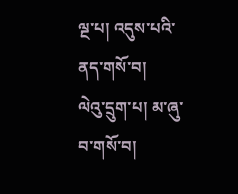ལྔ་པ། འདུས་པའི་ནད་གསོ་བ།
ལེའུ་དྲུག་པ། མ་ཞུ་བ་གསོ་བ།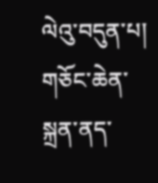ལེའུ་བདུན་པ། གཅོང་ཆེན་སྐྲན་ནད་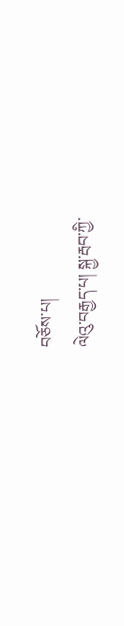བཅོས་པ།
ལེའུ་བརྒྱད་པ། སྐྱ་རྦབ་ཀྱི་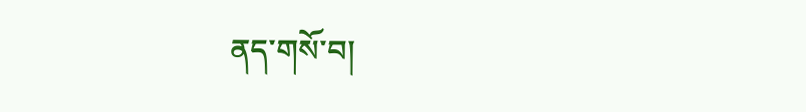ནད་གསོ་བ།